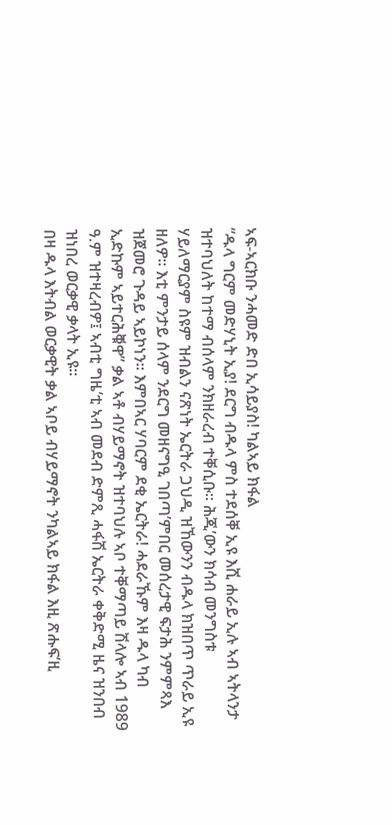ኣፍ-ኣርክቡ ንሓመድ ድበ ኢሳይያስ! ካልኣይ ክፋል
“ዱላ ግርም መድሃኒት ኢያ! ደርግ ብዱላ ምስ ተደሰቐ ኢዩ እሺ ሐራይ ኢሉ ኣብ ኣትላንታ ዝተባህለት ከተማ ብሰላም ንክዘራረብ ተቐሲቡ። ሕጂ’ውን ክሳብ መንግስቱ ሃይለማርያም ስዩም ዝብልን ናጽነት ኤርትራ ጋህዲ ዝኸውንን ብዱላ ክዝበጥ ጥራይ ኢዩ ዘለዎ። እቲ ምንታይ ሰላም ንደርግ መዘናግዒ ገበጣ’ምበር መሰረታዊ ፍታሕ ንምምጻእ ዝጀመሮ ጉዳይ ኣይኮነን። እምበኣር ሃባርም ደቂ ኤርትራ! ሓደራኹም እዛ ዱላ ካብ ኢድኩም ኣይተርሕቑዋ” ቃል ኣቶ ብሃይማኖት ዝተባህሉ ኣቦ ተቐማጣይ ሽላሎ ኣብ 1989 ዓ.ም ዝተዛረብዎ፤ ኣብቲ ግዜ’ቲ ኣብ መደብ ድምጺ ሓፋሽ ኤርትራ ቀቅድሚ ዜና ዝንበብ ዝነበረ ወርቃዊ ቃላት ኢዩ።
በዛ ዱላ እትብል ወርቃዊት ቃል ኣቦይ ብሃይማኖት ንካልኣይ ክፋል እዚ ጽሑፍ’ዚ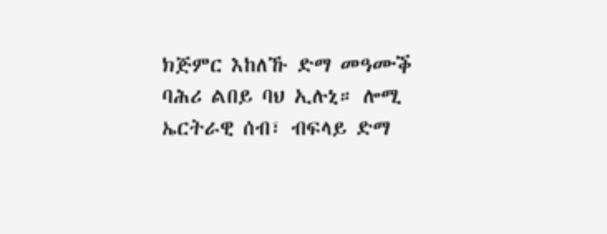ክጅምር እከለኹ ድማ መዓሙቕ ባሕሪ ልበይ ባህ ኢሉኒ። ሎሚ ኤርትራዊ ሰብ፣ ብፍላይ ድማ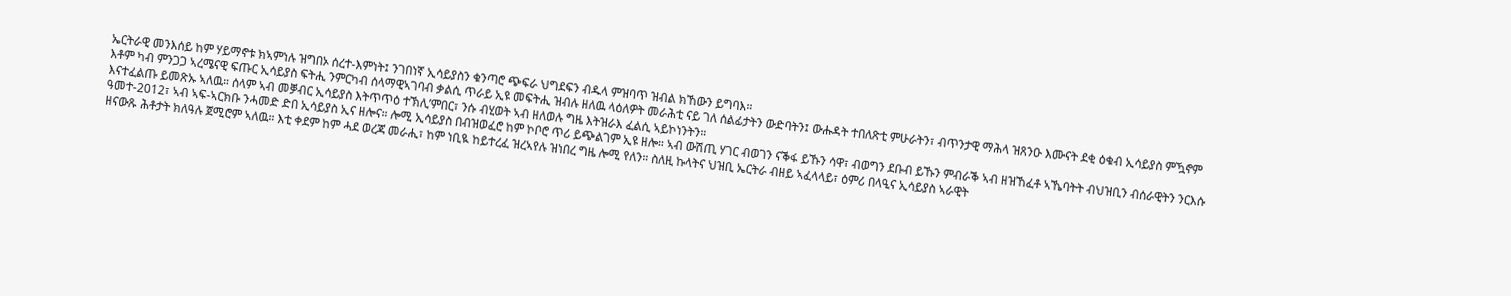ኤርትራዊ መንእሰይ ከም ሃይማኖቱ ክኣምነሉ ዝግበኦ ሰረተ-እምነት፤ ንገበነኛ ኢሳይያስን ቁንጣሮ ጭፍራ ህግደፍን ብዱላ ምዝባጥ ዝብል ክኸውን ይግባእ።
እቶም ካብ ምንጋጋ ኣረሜናዊ ፍጡር ኢሳይያስ ፍትሒ ንምርካብ ሰላማዊኣገባብ ቃልሲ ጥራይ ኢዩ መፍትሒ ዝብሉ ዘለዉ ላዕለዎት መራሕቲ ናይ ገለ ሰልፊታትን ውድባትን፤ ውሑዳት ተበለጽቲ ምሁራትን፣ ብጥንታዊ ማሕላ ዝጸንዑ እሙናት ደቂ ዕቁብ ኢሳይያስ ምዃኖም እናተፈልጡ ይመጽኡ ኣለዉ። ሰላም ኣብ መቓብር ኢሳይያስ እትጥጥዕ ተኽሊ’ምበር፣ ንሱ ብሂወት ኣብ ዘለወሉ ግዜ እትዝራእ ፈልሲ ኣይኮነንትን።
ዓመተ-2012፣ ኣብ ኣፍ-ኣርክቡ ንሓመድ ድበ ኢሳይያስ ኢና ዘሎና። ሎሚ ኢሳይያስ በብዝወፈሮ ከም ኮቦሮ ጥሪ ይጭልገም ኢዩ ዘሎ። ኣብ ውሽጢ ሃገር ብወገን ናቕፋ ይኹን ሳዋ፣ ብወግን ደቡብ ይኹን ምብራቕ ኣብ ዘዝኸፈቶ ኣኼባትት ብህዝቢን ብሰራዊትን ንርእሱ ዘናውጹ ሕቶታት ክለዓሉ ጀሚሮም ኣለዉ። እቲ ቀደም ከም ሓደ ወረጃ መራሒ፣ ከም ነቢዪ ከይተረፈ ዝረኣየሉ ዝነበረ ግዜ ሎሚ የለን። ስለዚ ኩላትና ህዝቢ ኤርትራ ብዘይ ኣፈላላይ፣ ዕምሪ በላዒና ኢሳይያስ ኣራዊት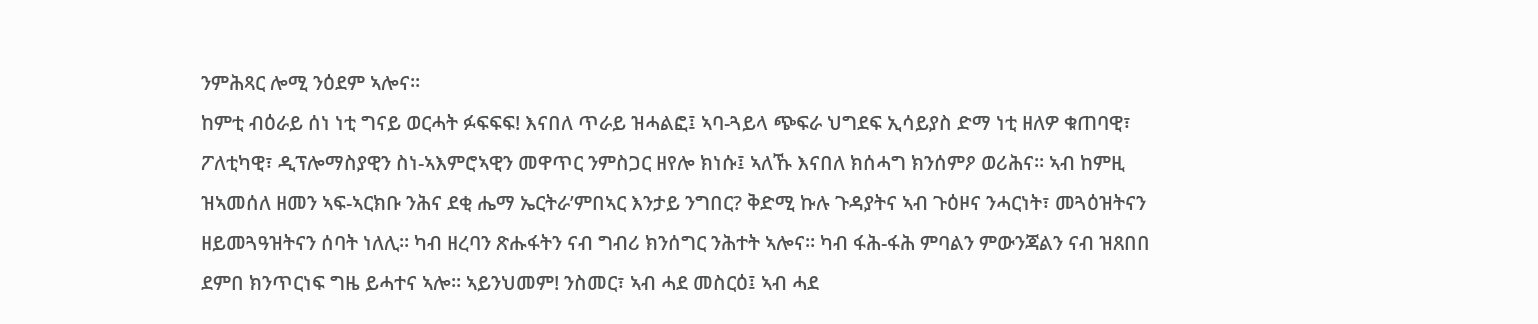ንምሕጻር ሎሚ ንዕደም ኣሎና።
ከምቲ ብዕራይ ሰነ ነቲ ግናይ ወርሓት ፉፍፍፍ! እናበለ ጥራይ ዝሓልፎ፤ ኣባ-ጓይላ ጭፍራ ህግደፍ ኢሳይያስ ድማ ነቲ ዘለዎ ቁጠባዊ፣ ፖለቲካዊ፣ ዲፕሎማስያዊን ስነ-ኣእምሮኣዊን መዋጥር ንምስጋር ዘየሎ ክነሱ፤ ኣለኹ እናበለ ክሰሓግ ክንሰምዖ ወሪሕና። ኣብ ከምዚ ዝኣመሰለ ዘመን ኣፍ-ኣርክቡ ንሕና ደቂ ሔማ ኤርትራ’ምበኣር እንታይ ንግበር? ቅድሚ ኩሉ ጉዳያትና ኣብ ጉዕዞና ንሓርነት፣ መጓዕዝትናን ዘይመጓዓዝትናን ሰባት ነለሊ። ካብ ዘረባን ጽሑፋትን ናብ ግብሪ ክንሰግር ንሕተት ኣሎና። ካብ ፋሕ-ፋሕ ምባልን ምውንጃልን ናብ ዝጸበበ ደምበ ክንጥርነፍ ግዜ ይሓተና ኣሎ። ኣይንህመም! ንስመር፣ ኣብ ሓደ መስርዕ፤ ኣብ ሓደ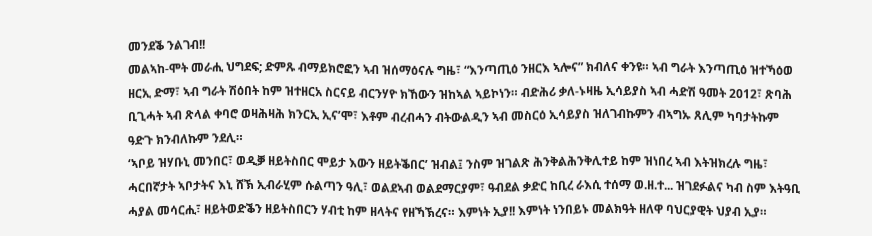መንደቕ ንልገብ!!
መልኣከ-ሞት መራሒ ህግደፍ; ድምጹ ብማይክሮፎን ኣብ ዝሰማዕናሉ ግዜ፣ “እንጣጢዕ ንዘርእ ኣሎና” ክብለና ቀንዩ። ኣብ ግራት እንጣጢዕ ዝተኻዕወ ዘርኢ ድማ፣ ኣብ ግራት ሽዕበት ከም ዝተዘርአ ስርናይ ብርንሃዮ ክኸውን ዝከኣል ኣይኮነን። ብድሕሪ ቃለ-ኑዛዜ ኢሳይያስ ኣብ ሓድሽ ዓመት 2012፣ ጽባሕ ቢጊሓት ኣብ ጽላል ቀባሮ ወዛሕዛሕ ክንርኢ ኢና’ሞ፣ እቶም ብረብሓን ብትውልዲን ኣብ መስርዕ ኢሳይያስ ዝለገብኩምን ብኣግኡ ጸሊም ካባታትኩም ዓድጉ ክንብለኩም ንደሊ።
‘ኣቦይ ዝሃቡኒ መንበር፣ ወዲቓ ዘይትስበር ሞይታ እውን ዘይትቕበር’ ዝብል፤ ንስም ዝገልጽ ሕንቅልሕንቅሊተይ ከም ዝነበረ ኣብ እትዝክረሉ ግዜ፣ ሓርበኛታት ኣቦታትና እኒ ሸኽ ኢብራሂም ሱልጣን ዓሊ፣ ወልደኣብ ወልደማርያም፣ ዓብደል ቃድር ከቢረ ራእሲ ተሰማ ወ.ዘ.ተ... ዝገደፉልና ካብ ስም እትዓቢ ሓያል መሳርሒ፣ ዘይትወድቕን ዘይትስበርን ሃብቲ ከም ዘላትና የዘኻኽረና። እምነት ኢያ!! እምነት ነንበይኑ መልክዓት ዘለዋ ባህርያዊት ህያብ ኢያ።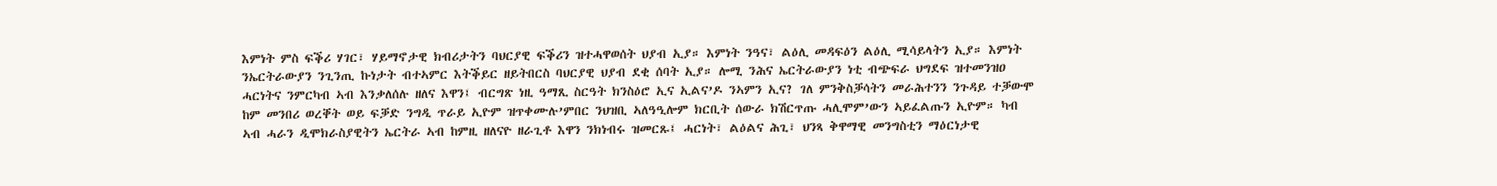እምነት ምስ ፍቕሪ ሃገር፣ ሃይማኖታዊ ክብሪታትን ባህርያዊ ፍቕሪን ዝተሓዋወሰት ህያብ ኢያ። እምነት ንዓና፣ ልዕሊ መዳፍዕን ልዕሊ ሚሳይላትን ኢያ። እምነት ንኤርትራውያን ንጊንጢ ኩነታት ብተኣምር እትቕይር ዘይትበርስ ባህርያዊ ህያብ ደቂ ሰባት ኢያ። ሎሚ ንሕና ኤርትራውያን ነቲ ብጭፍራ ህግደፍ ዝተመንዝዐ ሓርነትና ንምርካብ ኣብ እንቃለሰሉ ዘለና እዋን፤ ብርግጽ ነዚ ዓማጺ ስርዓት ክንስዕሮ ኢና ኢልና’ዶ ንኣምን ኢና? ገለ ምንቅስቓሳትን መራሕተንን ንጉዳይ ተቓውሞ ከም መንበሪ ወረቐት ወይ ፍቓድ ንግዲ ጥራይ ኢዮም ዝጥቀሙሉ’ምበር ንህዝቢ ኣለዓዒሎም ክርቢት ሰውራ ክሽርጥጡ ሓሊሞም’ውን ኣይፈልጡን ኢዮም። ካብ ኣብ ሓራን ዲሞክራስያዊትን ኤርትራ ኣብ ከምዚ ዘለናዮ ዘራጊቶ እዋን ንክነብሩ ዝመርጹ፤ ሓርነት፣ ልዕልና ሕጊ፣ ህንጻ ቅዋማዊ መንግስቲን ማዕርነታዊ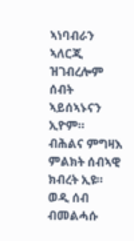ኣነባብራን ኣለርጂ ዝገብረሎም ሰብት ኣይሰኣኑናን ኢዮም።
ብሕልና ምግዛእ ምልክት ሰብኣዊ ክብረት ኢዩ። ወዲ ሰብ ብመልሓሱ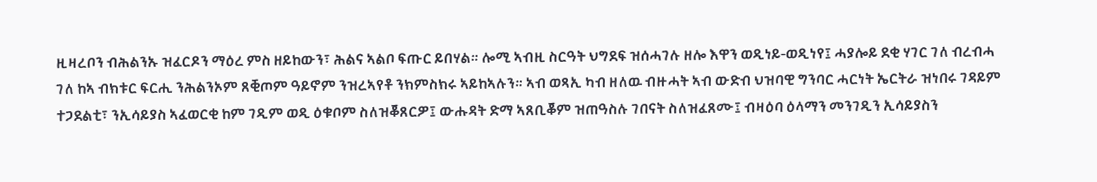ዚዛረቦን ብሕልንኡ ዝፈርዶን ማዕረ ምስ ዘይከውን፣ ሕልና ኣልቦ ፍጡር ይበሃል። ሎሚ ኣብዚ ስርዓት ህግደፍ ዝሰሓገሉ ዘሎ እዋን ወዲነይ-ወዲነየ፤ ሓያሎይ ደቂ ሃገር ገለ ብረብሓ ገለ ከኣ ብክቱር ፍርሒ ንሕልንኦም ጸቒጦም ዓይኖም ንዝረኣየቶ ንክምስክሩ ኣይከኣሉን። ኣብ ወጻኢ ካብ ዘለዉ ብዙሓት ኣብ ውድብ ህዝባዊ ግንባር ሓርነት ኤርትራ ዝነበሩ ገዳይም ተጋደልቲ፣ ንኢሳይያስ ኣፈወርቂ ከም ገዲም ወዲ ዕቁቦም ስለዝቖጸርዎ፤ ውሑዳት ድማ ኣጸቢቖም ዝጠዓስሉ ገበናት ስለዝፈጸሙ፤ ብዛዕባ ዕላማን መንገዲን ኢሳይያስን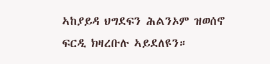ኣከያይዳ ህግደፍን ሕልንኦም ዝወሰኖ ፍርዲ ክዛረቡሉ ኣይደለዩን።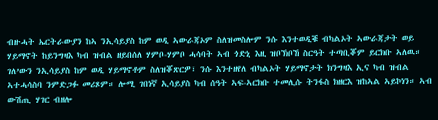ብዙሓት ኤርትራውያን ከኣ ንኢሳይያስ ከም ወዲ ኣውራጃኦም ስለዝመስሎም ንሱ እንተወዲቑ ብካልኦት ኣውራጃታት ወይ ሃይማኖት ከይንግዛእ ካብ ዝብል ዘይበሰለ ሃምቦ-ሃምቦ ሓሳባት ኣብ ጎድኒ እዚ ዝቦኽቦኸ ስርዓት ተጣቢቖም ይርክቡ ኣለዉ።
ገለ’ውን ንኢሳይያስ ከም ወዲ ሃይማኖቶም ስለዝቖጽርዎ፣ ንሱ እንተዘየለ ብካልኦት ሃይማኖታት ክንግዛእ ኢና ካብ ዝብል ኣተሓሳስባ ንምድጋፉ መሪጾም። ሎሚ ገበነኛ ኢሳይያስ ካብ ሰዓት ኣፍ-ኣርክቡ ተመሊሱ ትንፋስ ክዘርእ ዝከኣል ኣይኮነን። ኣብ ውሽጢ ሃገር ብዘሎ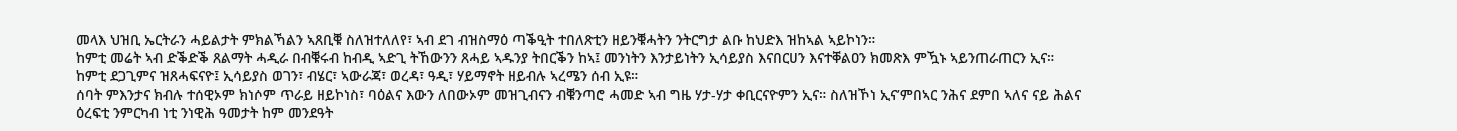መላእ ህዝቢ ኤርትራን ሓይልታት ምክልኻልን ኣጸቢቑ ስለዝተለለየ፣ ኣብ ደገ ብዝስማዕ ጣቕዒት ተበለጽቲን ዘይንቑሓትን ንትርግታ ልቡ ከህድእ ዝከኣል ኣይኮነን።
ከምቲ መሬት ኣብ ድቕድቕ ጸልማት ሓዲራ በብቑሩብ ከብዲ ኣድጊ ትኸውንን ጸሓይ ኣዱንያ ትበርቕን ከኣ፤ መንነትን እንታይነትን ኢሳይያስ እናበርሀን እናተቐልዐን ክመጽእ ምዃኑ ኣይንጠራጠርን ኢና። ከምቲ ደጋጊምና ዝጸሓፍናዮ፤ ኢሳይያስ ወገን፣ ብሄር፣ ኣውራጃ፣ ወረዳ፣ ዓዲ፣ ሃይማኖት ዘይብሉ ኣረሜን ሰብ ኢዩ።
ሰባት ምእንታና ክብሉ ተሰዊኦም ክነሶም ጥራይ ዘይኮነስ፣ ባዕልና እውን ለበውኦም መዝጊብናን ብቑንጣሮ ሓመድ ኣብ ግዜ ሃታ-ሃታ ቀቢርናዮምን ኢና። ስለዝኾነ ኢና’ምበኣር ንሕና ደምበ ኣለና ናይ ሕልና ዕረፍቲ ንምርካብ ነቲ ንነዊሕ ዓመታት ከም መንደዓት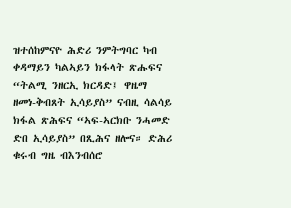ዝተሰከምናዮ ሕድሪ ንምትግባር ካብ ቀዳማይን ካልኣይን ክፋላት ጽሑፍና “ትልሚ ንዘርኢ ክርዳድ፤ ዋዜማ ዘመነ-ቅብጸት ኢሳይያስ” ናብዚ ሳልሳይ ክፋል ጽሕፍና “ኣፍ-ኣርክቡ ንሓመድ ድበ ኢሳይያስ” በጺሕና ዘሎና። ድሕሪ ቁሩብ ግዜ ብእንብሰሮ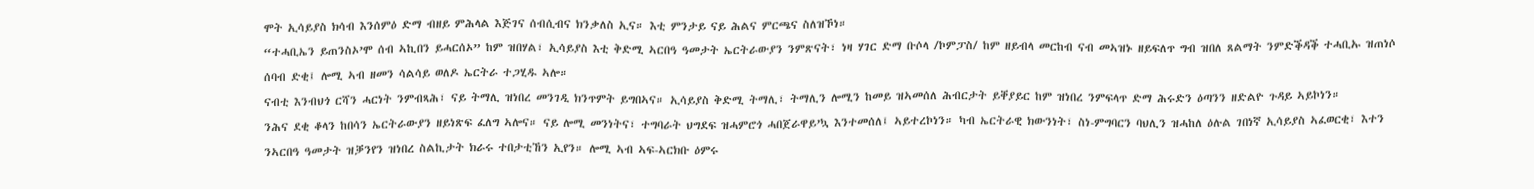ሞት ኢሳይያስ ክሳብ እንሰምዕ ድማ ብዘይ ምሕላል እጅገና ሰብሲብና ክንቃለስ ኢና። እቲ ምንታይ ናይ ሕልና ምርጫና ስለዝኾነ።
“ተሓቢኤን ይጠንስኦ’ሞ ሰብ ኣኪበን ይሓርሰኦ” ከም ዝበሃል፣ ኢሳይያስ እቲ ቅድሚ ኣርበዓ ዓመታት ኤርትራውያን ንምጽናት፣ ነዛ ሃገር ድማ ቡሶላ /ኮምፓስ/ ከም ዘይብላ መርከብ ናብ መኣዝኑ ዘይፍለጥ ግብ ዝበለ ጸልማት ንምድቕዳቕ ተሓቢኡ ዝጠነሶ ሰባብ ድቂ፤ ሎሚ ኣብ ዘመን ሳልሳይ ወለዶ ኤርትራ ተጋሂዱ ኣሎ።
ናብቲ እንብህጎ ርሻን ሓርነት ንምብጻሕ፣ ናይ ትማሊ ዝነበረ መንገዲ ክንጥምት ይግበኣና። ኢሳይያስ ቅድሚ ትማሊ፣ ትማሊን ሎሚን ከመይ ዝኣመሰለ ሕብርታት ይቐያይር ከም ዝነበረ ንምፍላጥ ድማ ሕሩድን ዕጣንን ዘድልዮ ጉዳይ ኣይኮነን።
ንሕና ደቂ ቆላን ከበሳን ኤርትራውያን ዘይነጽፍ ፈለግ ኣሎና። ናይ ሎሚ መንነትና፣ ተግባራት ህግደፍ ዝሓምሮጎ ሓበጀራዋይ’ኳ እንተመሰለ፤ ኣይተረኮነን። ካብ ኤርትራዊ ክውንነት፣ ስነ-ምግባርን ባህሊን ዝሓከለ ዕሉል ገበነኛ ኢሳይያስ ኣፈወርቂ፣ እተን ንኣርበዓ ዓመታት ዝቓንየን ዝነበረ ስልኪታት ክራሩ ተበታቲኸን ኢየን። ሎሚ ኣብ ኣፍ-ኣርክቡ ዕምሩ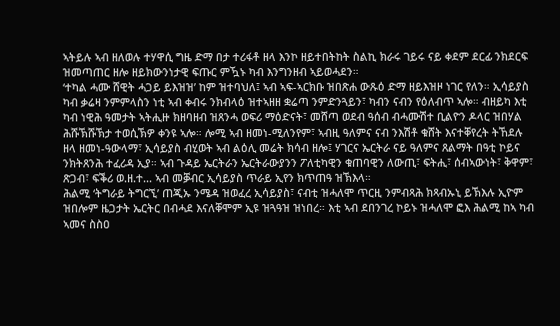ኣትይሉ ኣብ ዘለወሉ ተሃዋሲ ግዜ ድማ በታ ተሪፋቶ ዘላ እንኮ ዘይተበትከት ስልኪ ክራሩ ገይሩ ናይ ቀደም ደርፊ ንክደርፍ ዝመጣጠር ዘሎ ዘይክውንነታዊ ፍጡር ምዃኑ ካብ እንግንዘብ ኣይወሓደን።
‘ተካል ሓሙ ሸዊት ሓጋይ ይእዝዝ’ ከም ዝተባህለ፤ ኣብ ኣፍ-ኣርክቡ ዝበጽሐ ውጹዕ ድማ ዘይእዝዞ ነገር የለን። ኢሳይያስ ካብ ቃሬዛ ንምምላስን ነቲ ኣብ ቀብሩ ንክብላዕ ዝተኣዘዘ ቋሬጣ ንምድንጓይን፣ ካብን ናብን የዕለብጥ ኣሎ። ብዘይካ እቲ ካብ ነዊሕ ዓመታት ኣትሒዙ ክዘባዘብ ዝጸንሓ ወፍሪ ማዕድናት፣ መሸጣ ወደብ ዓሰብ ብሓሙሽተ ቢልዮን ዶላር ዝበሃል ሕሹኽሹኽታ ተወሲኽዎ ቀንዩ ኣሎ። ሎሚ ኣብ ዘመነ-ሚለንየም፣ ኣብዚ ዓለምና ናብ ንእሽቶ ቁሸት እናተቐየረት ትኸደሉ ዘላ ዘመነ-ዓውላማ፣ ኢሳይያስ ብሂወት ኣብ ልዕሊ መሬት ክሳብ ዘሎ፤ ሃገርና ኤርትራ ናይ ዓለምና ጸልማት በዓቲ ኮይና ንክትጸንሕ ተፈሪዳ ኢያ። ኣብ ጉዳይ ኤርትራን ኤርትራውያንን ፖለቲካዊን ቁጠባዊን ለውጢ፣ ፍትሒ፣ ሰብኣውነት፣ ቅዋም፣ ጽጋብ፣ ፍቕሪ ወ.ዘ.ተ... ኣብ መቓብር ኢሳይያስ ጥራይ ኢየን ክጥጠዓ ዝኽእላ።
ሕልሚ ‘ትግራይ ትግርኚ’ ጠጂኡ ንሜዳ ዝወፈረ ኢሳይያስ፣ ናብቲ ዝሓለሞ ጥርዚ ንምብጻሕ ክጻብኡኒ ይኽእሉ ኢዮም ዝበሎም ዜጋታት ኤርትር በብሓደ እናለቐሞም ኢዩ ዝጓዓዝ ዝነበረ። እቲ ኣብ ደበንገረ ኮይኑ ዝሓለሞ ፎእ ሕልሚ ከኣ ካብ ኣመና ስስዐ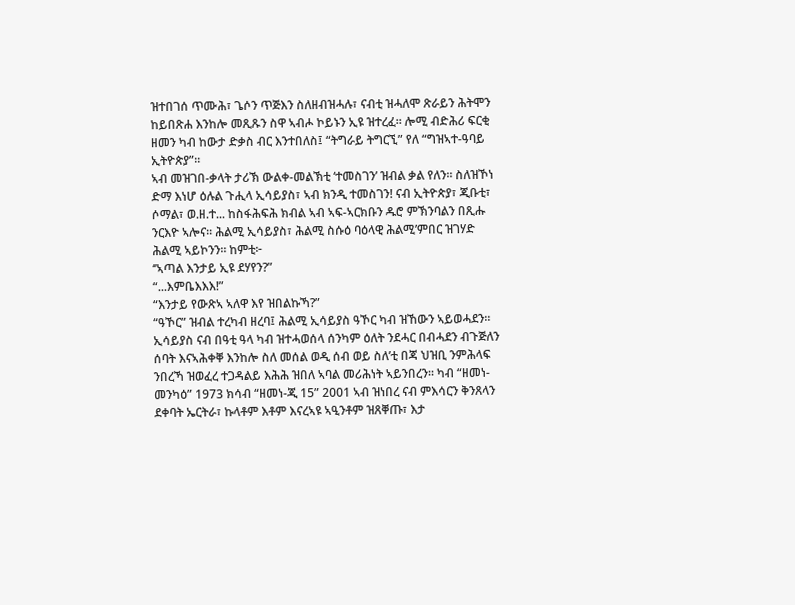ዝተበገሰ ጥሙሕ፣ ጌሶን ጥጅእን ስለዘብዝሓሉ፣ ናብቲ ዝሓለሞ ጽራይን ሕትሞን ከይበጽሐ እንከሎ መጺጹን ስዋ ኣብሖ ኮይኑን ኢዩ ዝተረፈ። ሎሚ ብድሕሪ ፍርቂ ዘመን ካብ ከውታ ድቃስ ብር እንተበለስ፤ “ትግራይ ትግርኚ” የለ “ግዝኣተ-ዓባይ ኢትዮጵያ”።
ኣብ መዝገበ-ቃላት ታሪኽ ውልቀ-መልኽቲ ‘ተመስገን’ ዝብል ቃል የለን። ስለዝኾነ ድማ እነሆ ዕሉል ጉሒላ ኢሳይያስ፣ ኣብ ክንዲ ተመስገን! ናብ ኢትዮጵያ፣ ጂቡቲ፣ ሶማል፣ ወ.ዘ.ተ... ከስፋሕፍሕ ክብል ኣብ ኣፍ-ኣርክቡን ዱሮ ምኽንባልን በጺሑ ንርእዮ ኣሎና። ሕልሚ ኢሳይያስ፣ ሕልሚ ስሱዕ ባዕላዊ ሕልሚ’ምበር ዝገሃድ ሕልሚ ኣይኮንን። ከምቲ፦
‘’ኣጣል እንታይ ኢዩ ደሃየን?”
“...እምቤእእእ!”
“እንታይ የውጽኣ ኣለዋ እየ ዝበልኩኻ?”
“ዓኾር” ዝብል ተረካብ ዘረባ፤ ሕልሚ ኢሳይያስ ዓኾር ካብ ዝኸውን ኣይወሓደን።
ኢሳይያስ ናብ በዓቲ ዓላ ካብ ዝተሓወሰላ ሰንካም ዕለት ንደሓር በብሓደን ብጉጅለን ሰባት እናኣሕቀቐ እንከሎ ስለ መሰል ወዲ ሰብ ወይ ስለ’ቲ በጃ ህዝቢ ንምሕላፍ ንበረኻ ዝወፈረ ተጋዳልይ እሕሕ ዝበለ ኣባል መሪሕነት ኣይንበረን። ካብ “ዘመነ-መንካዕ” 1973 ክሳብ “ዘመነ-ጂ 15” 2001 ኣብ ዝነበረ ናብ ምእሳርን ቅንጸላን ደቀባት ኤርትራ፣ ኩላቶም እቶም እናረኣዩ ኣዒንቶም ዝጸቐጡ፣ እታ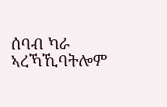ሰባብ ካራ ኣረኻኺባትሎም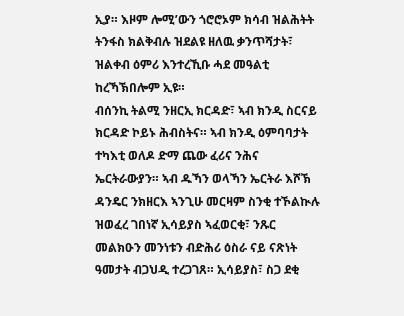ኢያ። እዞም ሎሚ’ውን ጎሮሮኦም ክሳብ ዝልሕትት ትንፋስ ክልቅብሉ ዝደልዩ ዘለዉ ቃንጥሻታት፣ ዝልቀብ ዕምሪ እንተረኺቡ ሓደ መዓልቲ ከረኻኽበሎም ኢዩ።
ብሰንኪ ትልሚ ንዘርኢ ክርዳድ፣ ኣብ ክንዲ ስርናይ ክርዳድ ኮይኑ ሕብስትና። ኣብ ክንዲ ዕምባባታት ተካእቲ ወለዶ ድማ ጨው ፈሪና ንሕና ኤርትራውያን። ኣብ ዱኻን ወላኻን ኤርትራ እሾኽ ዳንዴር ንክዘርእ ኣንጊሁ መርዛም ስንቂ ተኾልኲሉ ዝወፈረ ገበነኛ ኢሳይያስ ኣፈወርቂ፣ ንጹር መልክዑን መንነቱን ብድሕሪ ዕስራ ናይ ናጽነት ዓመታት ብጋህዲ ተረጋገጸ። ኢሳይያስ፣ ስጋ ደቂ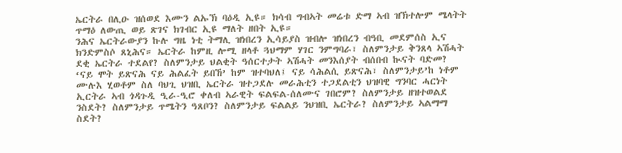ኤርትራ በሊዑ ዝሰወደ እሙን ልኡኽ ባዕዲ ኢዩ። ክሳብ ግብኣት መሬቱ ድማ ኣብ ዝኽተሎም ሜላትት ጥማዕ ለውጢ ወይ ጽገና ክገብር ኢዩ ማለት ዘበት ኢዩ።
ንሕና ኤርትራውያን ኩሉ ግዜ ነቲ ትማሊ ዝነበረን ኢሳይያስ ዝብሎ ዝነበረን ብዓቢ መደምሰስ ኢና ክንድምስሶ ጸኒሕና። ኤርትራ ከምዚ ሎሚ ዘላቶ ጓህማም ሃገር ንምግባራ፣ ስለምንታይ ቅንጸላ ኣሽሓት ደቂ ኤርትራ ተደልየ? ስለምንታይ ህልቂት ዓሰርተታት ኣሽሓት መንእሰያት ብሰበብ ኲናት ባድመ?
‘ናይ ሞት ይጽናሕ ናይ ሕልፈት ይበኸ’ ከም ዝተባህለ፤ ናይ ሳሕልሲ ይጽናሕ፣ ስለምንታይ’ከ ነቶም ሙሉእ ሂወቶም ስለ ባህጊ ህዝቢ ኤርትራ ዝተጋደሉ መራሕቲን ተጋደልቲን ህዝባዊ ግንባር ሓርነት ኢርትራ ኣብ ጎዳጉዲ ዒራ-ዒሮ ቀለብ ኣራዊት ፍልፍል-ሰለሙና ገበሮም? ስለምንታይ ዘዝተወልደ ንስደት? ስለምንታይ ጥሜትን ዓጸቦን? ስለምንታይ ፍልልይ ንህዝቢ ኤርትራ? ስለምንታይ ኣልማማ ስደት?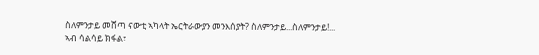ስለምንታይ መሸጣ ናውቲ ኣካላት ኤርትራውያን መንእሰያት? ስለምንታይ...ስለምንታይ!...
ኣብ ሳልሳይ ክፋል፣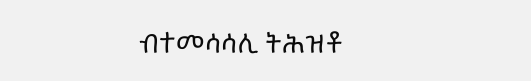ብተመሳሳሊ ትሕዝቶ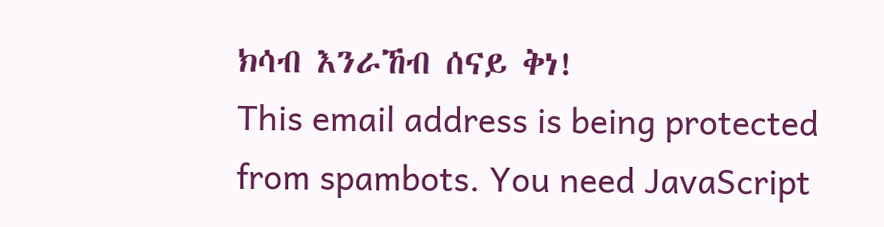ክሳብ እንራኸብ ሰናይ ቅነ!
This email address is being protected from spambots. You need JavaScript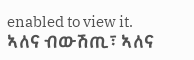enabled to view it.
ኣለና ብውሽጢ፣ ኣለና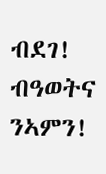ብደገ!
ብዓወትና ንኣምን!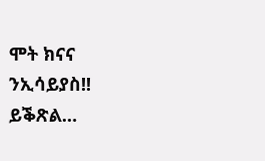ሞት ክናና
ንኢሳይያስ!!
ይቕጽል…